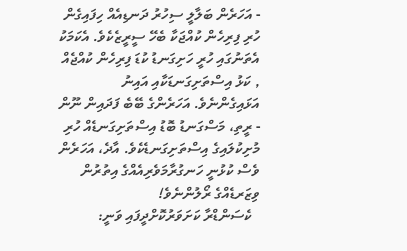- އަހަރެން ބަލާލީ ސިހުރު ދަނޑިއެއް ހިފައިގެން ހުރި ފިރިހެން ކުއްޖަކާ ބެހޭ ސީރީޒެކެވެ. އެކަމަކު އެތަނުގައި ހުރީ ހަށިގަނޑު ކުޑަ ފިރިހެން ކުއްޖެއް , ކަޅު އިސްތަށިގަނޑަކާއި އައިނު އަޅައިގެންނެވެ. އަހަރެންގެ ބޭބެ ފަދައިން ނޫން - ރީތި، މަސްގަނޑު ބޮޑު އިސްތަށިގަނޑެއް ހުރި މުށިކުލައިގެ އިސްތަށިގަނޑެކެވެ. އާދެ، އަހަރެން ވެސް ކުޅުނީ ހަނގުރާމަވެރިއެއްގެ އިތުރުން ވިޒަރޑެއްގެ ރޯލުންނެވެ!
  ކެސަންޑްރާ ކަށަވަރުކޮށްދީފައި ވަނީ: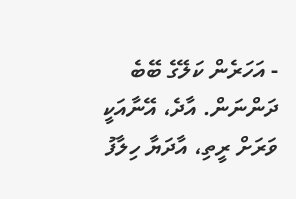- އަހަރެން ކަލޭގެ ބޭބެ ދަންނަން. އާދެ، އޭނާއަކީ ވަރަށް ރީތި، އާދަޔާ ހިލާފު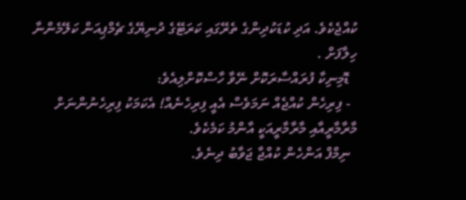ކުއްޖެކެވެ. އަދި ކުޑަކުދިންގެ ތެރޭގައި ކަރަޓޭގެ ދުނިޔޭގެ ޗެމްޕިއަން ކަލޭމެންނާ ހިލާފަށް .
  ޑޮމިނިކާ ފުރައްސާރަކޮށް ނޭވާ ހާސްކޮށްލިއެވެ:
  - ފިރިހެން ކުއްޖެއް ނަމަވެސް އެއީ ފިރިހެނެއް! އެކަމަކު ފިރިހެނުންނަށް މާރާމާރީއާއި މާރާމާރީއަކީ އާންމު ކަމެކެވެ.
  ނިމްފް އަންހެން ކުއްޖާ ޖަވާބު ދިނެވެ.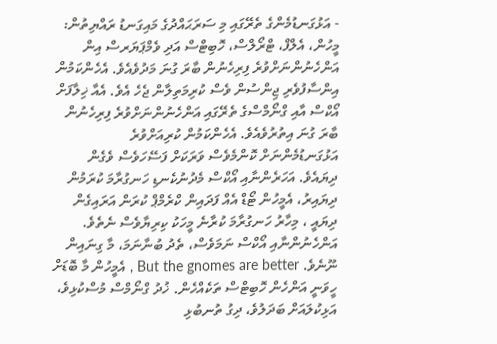- އަޅުގަނޑުމެންގެ ތެރޭގައި މި ސަރަޙައްދުގެ މައިގަނޑު ރައްޔިތުން: މީހުން، އެލްފް، ޓްރޯލްސް، ހޮބިޓްސް އަދި ވެމްޕަޔަރސް އިން އަންހެނުންނަށްވުރެ ފިރިހެނުން ބާރަ ގުނަ މަދުވެއެވެ. އެހެންކަމުން އިންސާފުވެރި ޖިންސުން ވެސް ކުރިމަތިލާން ޖެހެ އެވެ. އެއާ ޚިލާފަށް އޯކްސް އާއި ގްނޯމްސްގެ ތެރޭގައި އަންހެނުންނަށްވުރެ ފިރިހެނުން ބާރަ ގުނަ އިތުރުވެއެވެ. އެހެންކަމުން ކުރިއަށްވުރެ އަޅުގަނޑުމެންނަށް ކޮންމެވެސް ވަރަކަށް ފަސޭހަވެސް ވެގެން ދިޔައެވެ. އަހަރެންނާއި އޯކްސް މެދުނުކެނޑި ހަނގުރާމަ ކުރަމުން ދިޔައިރު، އެމީހުން ޓޯޑް އެއް ފަދައިން ކްރެމްޕް ކުރަން އަރައިގެން ދިޔައީ ، މިހާރު ހަނގުރާމަ ކުރާނެ މީހަކު ކިރިޔާވެސް ނެތެވެ. އަންހެނުންނާއި އޯކްސް ނަމަވެސް، ތެދު ބުނާނަމަ، މާ ގިނައިން ނޫނެވެ. But the gnomes are better , އެމީހުން މާ ބޮޑަށް ހީވަނީ އަންހެން ހޮބިޓްސް ތަކެއްހެން. ޚުދު ގްނޯމްސް މުސްކުޅިވެ، އަޅިކުލައަށް ބަދަލުވެ، ދިގު ތުނބުޅި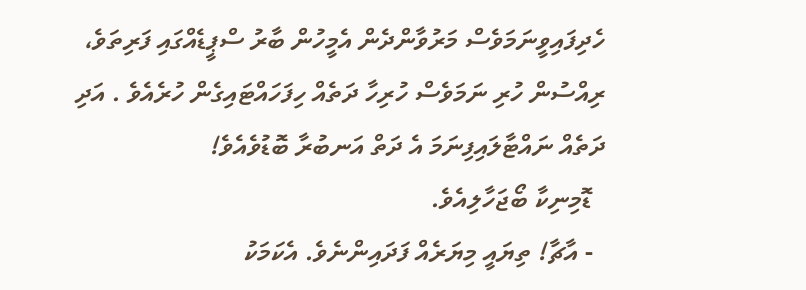ހެދިފައިވީނަމަވެސް މަރުވާންދެން އެމީހުން ބާރު ސްޕީޑެއްގައި ފަރިތަވެ، ރިއްސުން ހުރި ނަމަވެސް ހުރިހާ ދަތެއް ހިފަހައްޓައިގެން ހުރެއެވެ . އަދި ދަތެއް ނައްޓާލައިފިނަމަ އެ ދަތް އަނބުރާ ބޮޑުވެއެވެ!
  ޑޮމިނިކާ ބޯޖަހާލިއެވެ.
  - އާޗާ! ތިޔައީ މިޔަރެއް ފަދައިންނެވެ. އެކަމަކު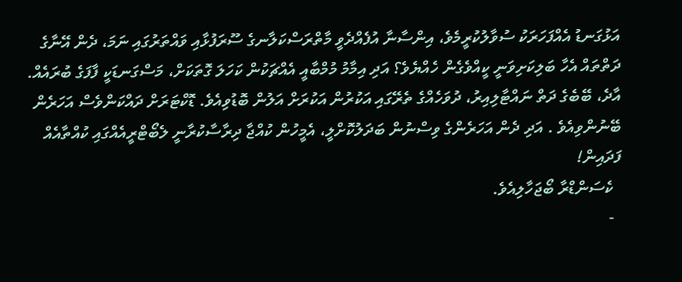އަޅުގަނޑު އެއްފަހަރަކު ސުވާލުކުރީމެވެ، އިންސާނާ އުފެއްދެވީ މާތްރަސްކަލާނގެ ސޫރަފުޅާއި ވައްތަރުގައި ނަމަ، ދެން އޭނާގެ ދަތްތައް އެހާ ބަލިކަށިވަނީ ކީއްވެގެން ހެއްޔެވެ؟ އަދި އިމާމު މުމްބާއީ އެއްޗަކުން ކަހަލަ ގޮތަކަށް، މަސްގަނޑަކީ ފާފަގެ ބުރައެއް. އާދެ، ބޭބެގެ ދަތް ނައްޓާލިއިރު، ދުވަހެއްގެ ތެރޭގައި އަކުރުން އަކުރަށް އަލުން ބޮޑުވިއެވެ. ޑޮކްޓަރަށް ދައްކަންވެސް އަހަރެން ބޭނުންވިއެވެ . އަދި ދެން އަހަރެންގެ ވިސްނުން ބަދަލުކޮށްލީ، އެމީހުން ކުއްޖާ ދިރާސާކުރާނީ ލެބޯޓްރީއެއްގައި ކުއްތާއެއް ފަދައިން!
  ކެސަންޑްރާ ބޯޖަހާލިއެވެ.
  -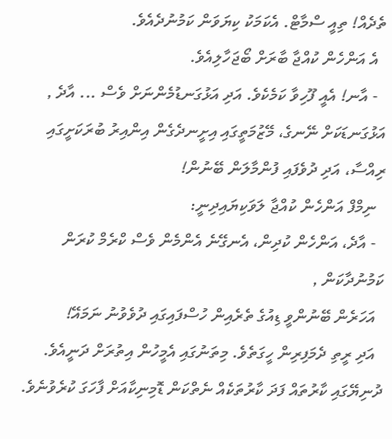ތެދެއް! ތިއީ ސްމާޓް. އެކަމަކު ކިޔަވަން ކަމުނުދެއެވެ.
  އެ އަންހެން ކުއްޖާ ބާރަށް ބޯޖަހާލިއެވެ.
  - އާނ! އެއީ ފޫހިވާ ކަމެކެވެ. އަދި އަޅުގަނޑުމެންނަށް ވެސް ... އާދެ , އަޅުގަނޑަކަށް ނޭނގެ، މޭޒުމަތީގައި އިށީނދެގެން އިންއިރު ބުރަކަށީގައި ރިއްސާ، އަދި ދުވެފައި ފުންމާލަން ބޭނުން!
  ނިމްފް އަންހެން ކުއްޖާ ލަވަކިޔައިދިނީ:
  - އާދެ، އަންހެން ކުދިން، އެނގޭނެ އެންމެން ވެސް ކްރެމް ކުރަން ކަމުނުދާކަން ,
  އަހަރެން ބޭނުންވީ ޑިއުގެ ތެރެއިން ހުސްފައިގައި ދުވެވުނު ނަމައޭ!
  އަދި ރީތި ދެމަފިރިން ހީގަތެވެ. މިތަނުގައި އެމީހުން އިތުރަށް ދަނީއެވެ. ދުނިޔޭގައި ކާރުތައް ފަދަ ކާރުތަކެއް ނެތްކަން ޑޮމިނިކާއަށް ފާހަގަ ކުރެވުނެވެ.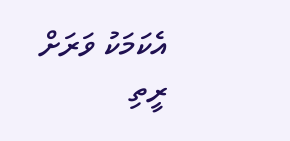އެކަމަކު ވަރަށް ރީތި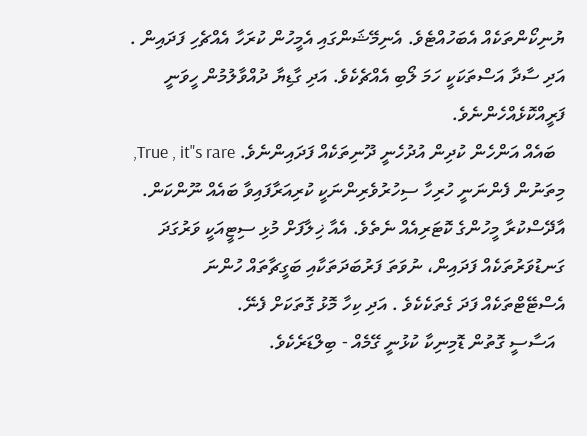ޔުނިކޯންތަކެއް އެބަހުއްޓެވެ. އެނިމޭޝަންގައި އެމީހުން ކުރަހާ އެއްޗެހި ފަދައިން . އަދި ސާދާ އަސްތަކަކީ ހަމަ ލޯބި އެއްޗެކެވެ. އަދި ގާޑިޔާ ދުއްވާލުމުން ހީވަނީ ފަރީއްކޮޅެއްހެންނެވެ.
  ބައެއް އަންހެން ކުދިން އުދުހެނީ ދޫނިތަކެއް ފަދައިންނެވެ. True , it"s rare, މިތަނުން ފެންނަނީ ހުރިހާ ސިހުރުވެރިންނަކީ ކުރިއަރާފައިވާ ބައެއް ނޫންކަން. އާދޭސްކުރާ މީހުންގެ ކޮޓަރިއެއް ނެތެވެ. އެއާ ޚިލާފަށް މުޅި ސިޓީއަކީ ވަރުގަދަ ގަނޑުވަރުތަކެއް ފަދައިން، ނުވަތަ ފަރުބަދަތަކާއި ބަގީޗާތައް ހުންނަ އެސްޓޭޓްތަކެއް ފަދަ ގެތަކެކެވެ . އަދި ކިހާ މޮޅު ގޮތަކަށް ފެނޭ.
  އަސާސީ ގޮތުން ޑޮމިނިކާ ކުޅުނީ ގޭމެއް - ބިލްޑަރެކެވެ.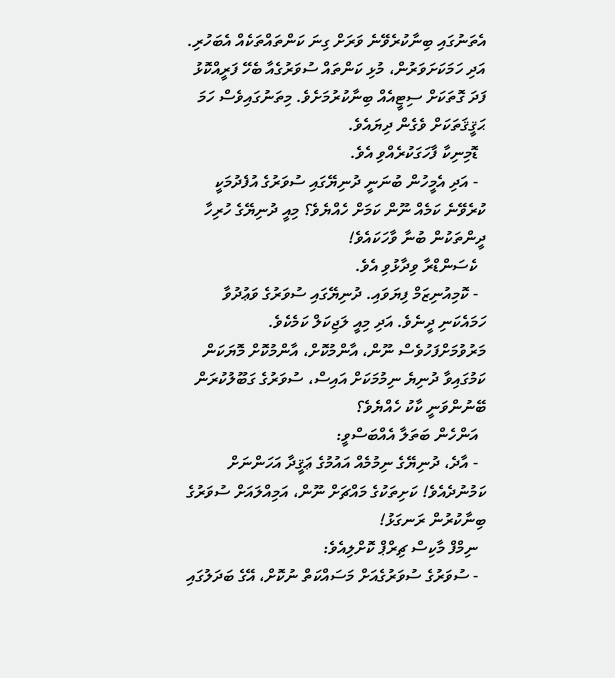އެތަނުގައި ބިނާކުރެވޭނެ ވަރަށް ގިނަ ކަންތައްތަކެއް އެބަހުރި. އަދި ހަމަކަށަވަރުން، މުޅި ކަންތައް ސުވަރުގެއާ ބެހޭ ފަރީއްކޮޅު ފަދަ ގޮތަކަށް ސިޓީއެއް ބިނާކުރުމަށެވެ. މިތަނުގައިވެސް ހަމަ ޙަޤީޤަތަކަށް ވެގެން ދިޔައެވެ.
  ޑޮމިނިކާ ފާހަގަކުރެއްވި އެވެ.
  - އަދި އެމީހުން ބުނަނީ ދުނިޔޭގައި ސުވަރުގެ އުފެދުމަކީ ކުރެވޭނެ ކަމެއް ނޫން ކަމަށް ހެއްޔެވެ؟ މިއީ ދުނިޔޭގެ ހުރިހާ ދީންތަކުން ބުނާ ވާހަކައެވެ!
  ކެސަންޑްރާ ވިދާޅުވި އެވެ.
  - ކޮމިއުނިޒަމް ފިޔަވައި. ދުނިޔޭގައި ސުވަރުގެ ވަޢުދުވާ ހަމައެކަނި ދީނެވެ. އަދި މިއީ ލަޖިކަލް ކަމެކެވެ. މަރުވުމަށްފަހުވެސް ނޫން، އާންމުކޮށް، އާންމުކޮށް މޮޔަކަން ކަމުގައިވާ ދުނިޔެ ނިމުމަކަށް އައިސް، ސުވަރުގެ ގަބޫލުކުރަން ބޭނުންވަނީ ކާކު ހެއްޔެވެ؟
  އަންހެން ބަތަލާ އެއްބަސްވީ:
  - އާދެ، ދުނިޔޭގެ ނިމުމެއް އައުމުގެ ޢަޤީދާ އަހަންނަށް ކަމުނުދެއެވެ! ކަށިތަކުގެ މައްޗަށް ނޫން، އަމިއްލައަށް ސުވަރުގެ ބިނާކުރުން ރަނގަޅު!
  ނިމްފް މާކިސް ޗިރްޕް ކޮށްލިއެވެ:
  - ސުވަރުގެ ސުވަރުގެއަށް މަސައްކަތް ނުކޮށް، އޭގެ ބަދަލުގައި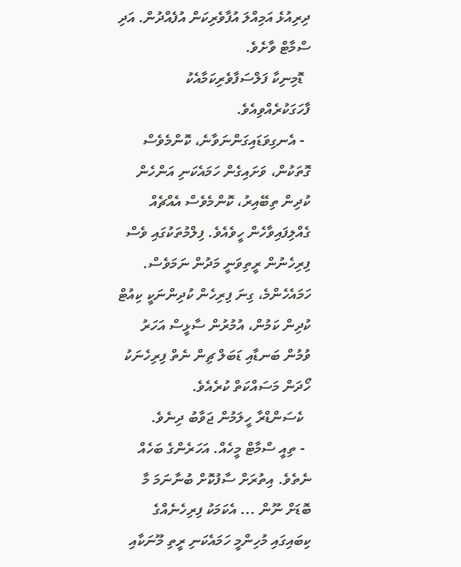ދިރިއުޅެ އަމިއްލަ އުފާވެރިކަން އުފެއްދުން. އަދި ސްމާޓް ވާށެވެ.
  ޑޮމިނިކާ ފަލްސަފާވެރިކަމާއެކު ފާހަގަކުރެއްވިއެވެ.
  - އެނގިވަޑައިގަންނަވާނެ، ކޮންމެވެސް ގޮތަކުން، ވަށައިގެން ހަމައެކަނި އަންހެން ކުދިން ތިބޭއިރު، ކޮންމެވެސް އެއްޗެއް ގެއްލިފައިވާހެން ހީވެއެވެ. ފިލްމުތަކުގައި ވެސް ފިރިހެނުން ރީތިވަނީ މަދުން ނަމަވެސް. ހަމައެހެންމެ، ގިނަ ފިރިހެން ކުދިންނަކީ ކިއުޓް ކުދިން ކަމުން، އުމުރުން ސާޅީސް އަހަރު ވުމުން ބަނޑާއި ޑަބަލް ޗިން ނެތް ފިރިހެނަކު ހޯދަން މަސައްކަތް ކުރެއެވެ.
  ކެސަންޑްރާ ހީލަމުން ޖަވާބު ދިނެވެ.
  - ތިއީ ސްމާޓް މީހެއް. އަހަރެންގެ ބަހެއް ނެތެވެ. އިތުރަށް ސާފުކޮށް ބުނާނަމަ މާ ބޮޑަށް ނޫން ... އެކަމަކު ފިރިހެނެއްގެ ކިބައިގައި މުހިންމީ ހަމައެކަނި ރީތި މޫނަކާއި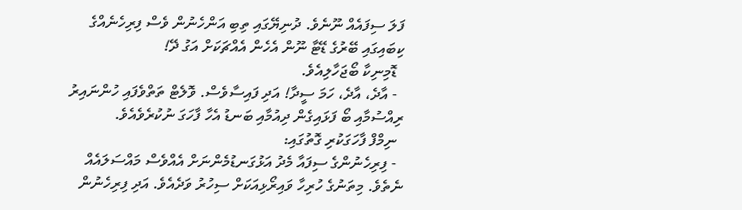ފަލަ ސިފައެއް ނޫނެވެ. ދުނިޔޭގައި ތިބި އަންހެނުން ވެސް ފިރިހެނެއްގެ ކިބައިގައި ބޭރުގެ ޑޭޓާ ނޫން އެހެން އެއްޗަކަށް އަގު ދޭ!
  ޑޮމިނިކާ ބޯޖަހާލިއެވެ.
  - އާދެ، އާދެ، ހަމަ ސީދާ! އަދި ފައިސާވެސް. ވޮލެޓް ތަތްވެފައި ހުންނައިރު ރިއްސުމާއި ބޯ ފަޅައިގެން ދިއުމާއި ބަނޑު އެހާ ފާހަގަ ނުކުރެވެއެވެ.
  ނިމްފް ފާހަގަކުރި ގޮތުގައި:
  - ފިރިހެނުންގެ ސިފައާ މެދު އަޅުގަނޑުމެންނަށް އެއްވެސް މައްސަލައެއް ނެތެވެ. މިތަނުގެ ހުރިހާ ވައިރޯޅިއަކަށް ސިހުރު ވަދެއެވެ. އަދި ފިރިހެނުން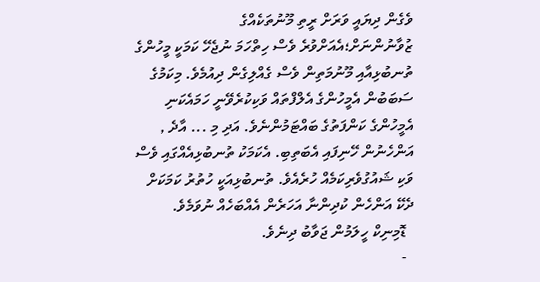ވެގެން ދިޔައީ ވަރަށް ރީތި މޫނުތަކެއްގެ ޒުވާނުންނަށް؛އެއަށްވުރެ ވެސް ހިތްހަމަ ނުޖެހޭ ކަމަކީ މީހުންގެ ތުނބުޅިއާއި މޫނުމަތިން ވެސް ގެއްލިގެން ދިއުމެވެ. މިކަމުގެ ސަބަބުން އެމީހުންގެ އެލްފްތައް ވަކިކުރެވޭނީ ހަމައެކަނި އެމީހުންގެ ކަންފަތުގެ ބައްޓަމުންނެވެ. އަދި މި ... އާދެ , އަންހެނުން ހޭނިފައި އެބަތިބި. އެކަމަކު ތުނބުޅިއެއްގައި ވެސް ވަކި ޝައުގުވެރިކަމެއް ހުރެއެވެ. ތުނބުޅިއަކީ ހުތުރު ކަމަކަށް ދެކޭ އަންހެން ކުދިންނާ އަހަރެން އެއްބަހެއް ނުވަމެވެ.
  ޑޮމިނިކް ހީލަމުން ޖަވާބު ދިނެވެ.
  -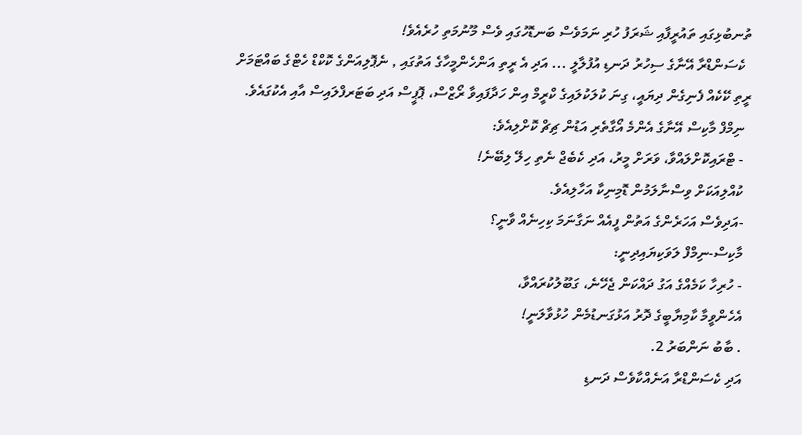ތުނބުޅިގައި ތައުރީފާއި ޝަރަފު ހުރި ނަމަވެސް ބަނޑޮހުގައި ވެސް މޫނުމަތި ހުރެއެވެ!
  ކެސަންޑްރާ އޭނާގެ ސިހުރު ދަނޑި އުފުލާލީ ... އަދި އެ ރީތި އަންހެންމީހާގެ އަތުގައި , ނެޕޮލިއަންގެ ކޮކްޑް ހެޓްގެ ބައްޓަމަށް ރީތި ކޭކެއް ފެނިގެން ދިޔައީ، ގިނަ ކުލަކުލައިގެ ކްރީމް އިން ހަދާފައިވާ ރޯޒްސް، ޕޮޕީސް އަދި ބަޓަރފްލައިސް އާއި އެކުގައެވެ.
  ނިމްފް މާކިސް އޭނާގެ އެންމެ އޯގާތެރި އަޑުން ޗިޗް ކޮށްލިއެވެ:
  - ޓްރައިކޮށްލައްވާ، ވަރަށް މީރު، އަދި ކެބެޖް ނެތި ހިލޭ ލިބޭނެ!
  ކުއްލިއަކަށް ވިސްނާލަމުން ޑޮމިނިކާ އަހާލިއެވެ.
  -އަދިވެސް އަހަރެންގެ އަތުން ފީއެއް ނަގާނަމަ ކިހިނެއް ވާނީ؟
  މާކިސް-ނިމްފް ލަވަކިޔައިދިނީ:
  - ހުރިހާ ކަމެއްގެ އަގު ދައްކަން ޖެހޭނެ، ގަބޫލުކުރައްވާ،
  އެހެންވީމާ ކާމިޔާބީގެ ދޮރު އަޅުގަނޑުމެން ހުޅުވާލަނީ!
  . ބާބު ނަންބަރު 2.
  އަދި ކެސަންޑްރާ އަނެއްކާވެސް ދަނޑި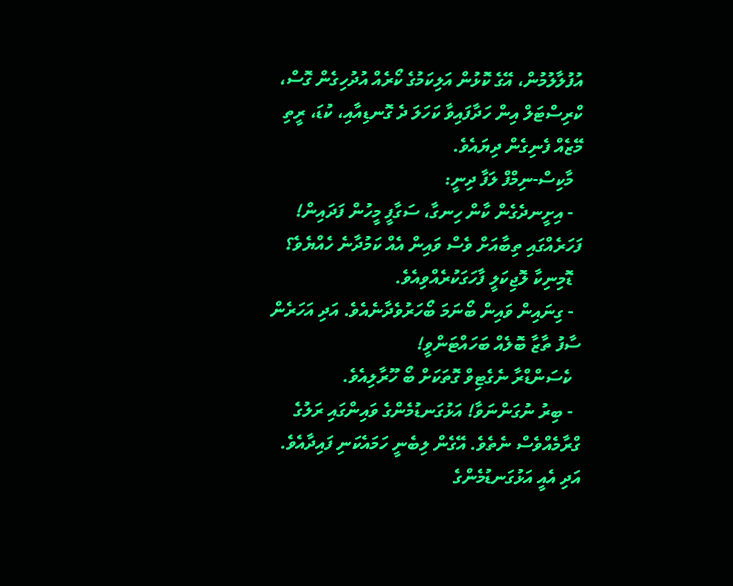އުފުލާލުމުން، އޭގެ ކޮޅުން އަލިކަމުގެ ކޯރެއް އުދުހިގެން ގޮސް، ކްރިސްޓަލް އިން ހަދާފައިވާ ކަހަލަ ދެ ގޮނޑިއާއި، ކުޑަ، ރީތި މޭޒެއް ފެނިގެން ދިޔައެވެ.
  މާކިސް-ނިމްފް ލަފާ ދިނީ:
  - އިށީނދެގެން ކާން ހިނގާ، ސަގާފީ މީހުން ފަދައިން! ފަހަރެއްގައި ތިބާއަށް ވެސް ވައިން އެއް ކަމުދާނެ ހެއްޔެވެ؟
  ޑޮމިނިކާ ލޮޖިކަލީ ފާހަގަކުރެއްވިއެވެ.
  - ގިނައިން ވައިން ބޯނަމަ ބޯހަރުވެދާނެއެވެ. އަދި އަހަރެން ސާފު ތާޒާ ބޮލެއް ބަހައްޓަންވީ!
  ކެސަންޑްރާ ނެގެޓިވް ގޮތަކަށް ބޯ ހޫރާލިއެވެ.
  - ބިރު ނުގަންނަވާ! އަޅުގަނޑުމެންގެ ވައިންގައި ރަލުގެ ގްރާމެއްވެސް ނެތެވެ. އޭގެން ލިބެނީ ހަމައެކަނި ފައިދާއެވެ. އަދި އެއީ އަޅުގަނޑުމެންގެ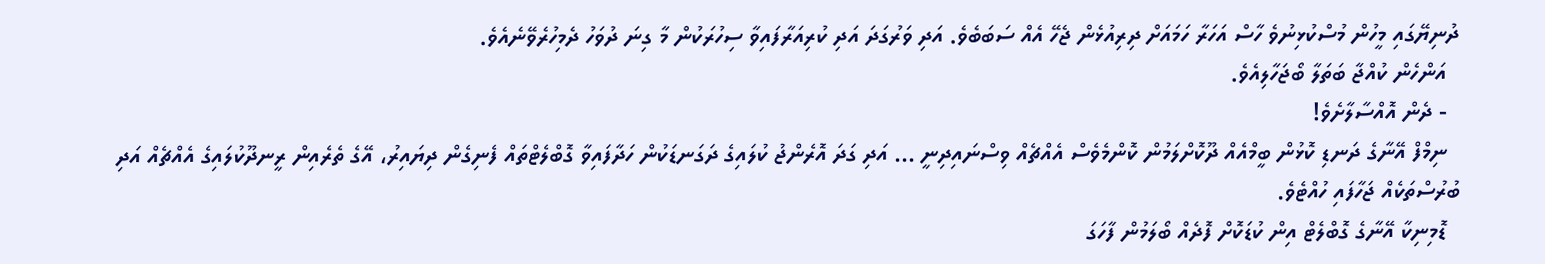ދުނިޔޭގައި މީހުން މުސްކުޅިނުވެ ހާސް އަހަރާ ހަމައަށް ދިރިއުޅެން ޖެހޭ އެއް ސަބަބެވެ. އަދި ވަރުގަދަ އަދި ކުރިއަރާފައިވާ ސިހުރަކުން މާ ގިނަ ދުވަހު ދެމިހުރެވޭނެއެވެ.
  އަންހެން ކުއްޖާ ބަތަލާ ބޯޖަހާލިއެވެ.
  - ދެން އޮއްސާލާށެވެ!
  ނިމްފް އޭނާގެ ދަނޑި ކޮޅުން ބީމްއެއް ދޫކޮށްލަމުން ކޮންމެވެސް އެއްޗެއް ވިސްނައިދިނީ ... އަދި ގަދަ އޮރެންޖު ކުލައިގެ ދަގަނޑަކުން ހަދާފައިވާ ގޮބްލެޓްތައް ފެނިގެން ދިޔައިރު، އޭގެ ތެރެއިން ރީނދޫކުލައިގެ އެއްޗެއް އަދި ބުރުސްތަކެއް ޖަހާފައި ހުއްޓެވެ.
  ޑޮމިނިކާ އޭނާގެ ގޮބްލެޓް އިން ކުޑަކޮށް ފޮދެއް ބޯލަމުން ފާހަގަ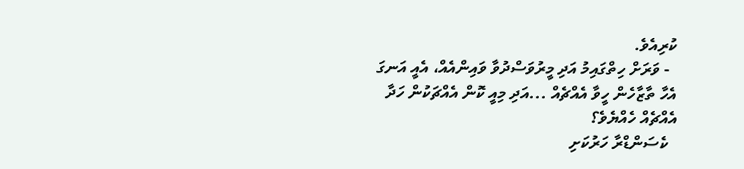ކުރިއެވެ.
  - ވަރަށް ހިތްގައިމު އަދި މީރުވަސްދުވާ ވައިންއެއް، އެއީ އަނގަ އެހާ ތާޒާހެން ހީވާ އެއްޗެއް ...އަދި މިއީ ކޮން އެއްޗަކުން ހަދާ އެއްޗެއް ހެއްޔެވެ؟
  ކެސަންޑްރާ ހަރުކަށި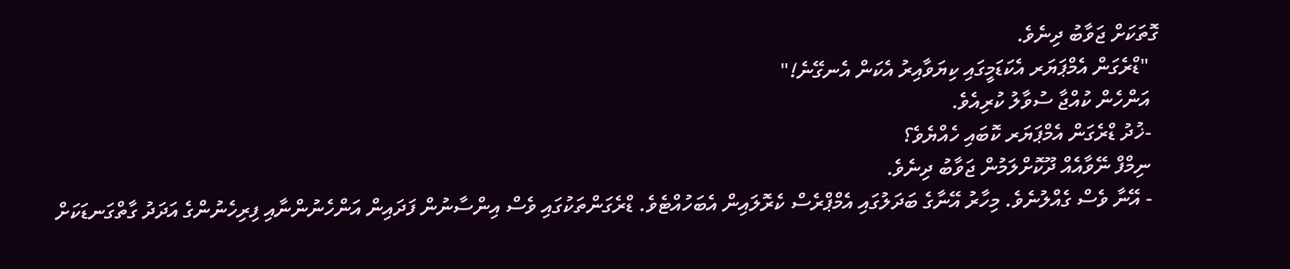ގޮތަކަށް ޖަވާބު ދިނެވެ.
  "ޑްރެގަން އެމްޕަޔަރ އެކަޑަމީގައި ކިޔަވާއިރު އެކަން އެނގޭނެ!"
  އަންހެން ކުއްޖާ ސުވާލު ކުރިއެވެ.
  -ޚުދު ޑްރެގަން އެމްޕަޔަރ ކޮބައި ހެއްޔެވެ؟
  ނިމްފް ނޭވާއެއް ދޫކޮށްލަމުން ޖަވާބު ދިނެވެ.
  - އޭނާ ވެސް ގެއްލުނެވެ. މިހާރު އޭނާގެ ބަދަލުގައި އެމްޕްރެސް ކެރޮލައިން އެބަހުއްޓެވެ. ޑްރެގަންތަކުގައި ވެސް އިންސާނުން ފަދައިން އަންހެނުންނާއި ފިރިހެނުންގެ އަދަދު ގާތްގަނޑަކަށް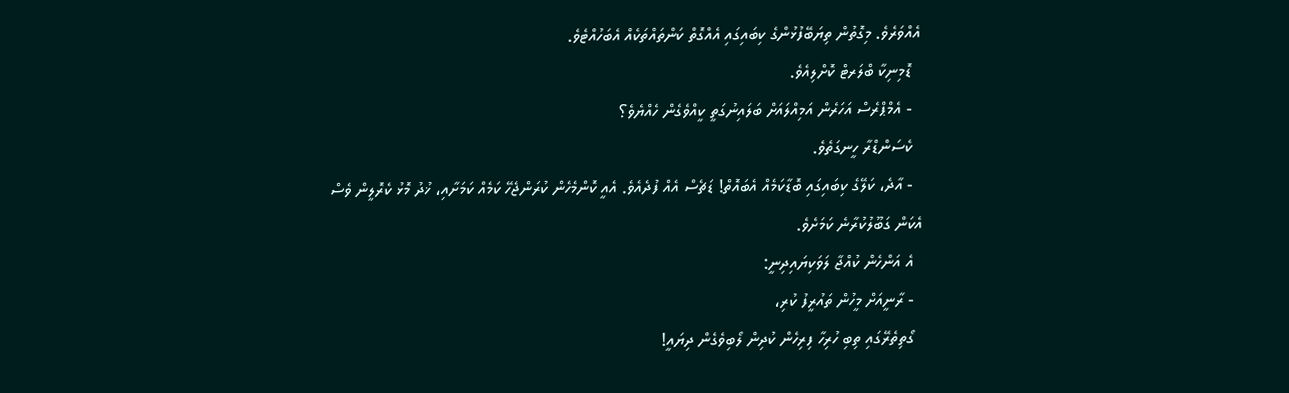އެއްވަރެވެ. މިގޮތުން ތިޔަބޭފުޅުންގެ ކިބައިގައި އެއްގޮތް ކަންތައްތަކެއް އެބަހުއްޓެވެ.
  ޑޮމިނިކާ ބްލަރޓް ކޮށްލިއެވެ.
  - އެމްޕްރެސް އަހަރެން އަމިއްލައަށް ބަލައިނުގަތީ ކީއްވެގެން ހެއްޔެވެ؟
  ކެސަންޑްރާ ހީނގަތެވެ.
  - އާދެ، ކަލޭގެ ކިބައިގައި ބޮޑާކަމެއް އެބައޮތް! ޑަޗެސް އެއް ފުދެއެވެ. އެއީ ކޮންމެހެން ކުރަންޖެހޭ ކަމެއް ކަމަށާއި، ޚުދު މޮޅު ކެރޮލީން ވެސް އެކަން ގަބޫލުކުރާނެ ކަމަށެވެ.
  އެ އަންހެން ކުއްޖާ ލަވަކިޔައިދިނީ:
  - ރާނީއަށް މީހުން ތައުރީފު ކުރި،
  ގޯތިތެރޭގައި ތިބި ހުރިހާ ފިރިހެން ކުދިން ލޯބިވެގެން ދިޔައީ!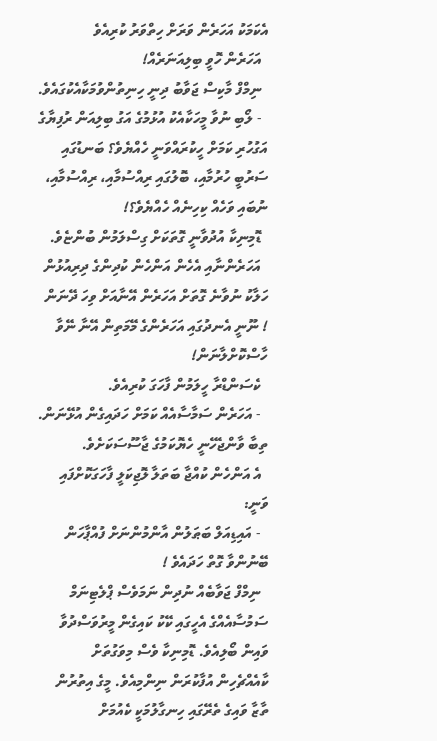އެކަމަކު އަހަރެން ވަރަށް ހިތްވަރު ކުރިއެވެ
  އަހަރެން ހޮވީ ބިލިއަނަރެއް!
  ނިމްފް މާކިސް ޖަވާބު ދިނީ ހިނިތުންވުމަކާއެކުގައެވެ.
  - ލޯބި ނުވާ މީހަކާއެކު އުޅުމުގެ އަގު ބިލިއަން ރުފިޔާގެ އަގުހުރި ކަމަށް ހީކުރައްވަނީ ހެއްޔެވެ؟ ބަނޑުގައި ސަރުބީ ހުރުމާއި، ބޮލުގައި ރިއްސުމާއި، ރިއްސުމާއި، ނުބައި ވަހެއް ކިހިނެއް ހެއްޔެވެ؟!
  ޑޮމިނިކާ އުދުވާނީ ގޮތަކަށް ގިސްލަމުން ބުންޏެވެ.
  އަހަރެންނާއި އެހެން އަންހެން ކުދިންގެ ދިރިއުޅުން ހަލާކު ނުވާނެ ގޮތަށް އަހަރެން އޭނާއަށް ވިހަ ދޭނަން ! ނޫނީ އެނދުގައި އަހަރެންގެ މޭމަތިން އޭނާ ނޭވާ ހާސްކޮށްލާނަން!
  ކެސަންޑްރާ ހީލަމުން ފާހަގަ ކުރިއެވެ.
  - އަހަރެން ސަމާސާއެއް ކަމަށް ހަދައިގެން އުޅޭނަން. ތިބާ ވާންޖެހޭނީ ހެޔޮކަމުގެ ޖާސޫސަކަށެވެ.
  އެ އަންހެން ކުއްޖާ ބަތަލާ ލޮޖިކަލީ ފާހަގަކޮށްފައި ވަނީ:
  - އައިޑިއަލް ބަޠަލުން އާންމުންނަށް ފުއްޕާހަން ބޭނުންވާ ގޮތް ހަދައެވެ !
  ނިމްފް ޖަވާބެއް ނުދިން ނަމަވެސް ޕްލެޓިނަމް ސަމުސާއެއްގެ އެހީގައި ކޭކު ކައިގެން މީރުވަސްދުވާ ވައިން ބޯލިއެވެ. ޑޮމިނިކާ ވެސް މިވަގުތަށް ކާއެއްޗެހިން އުފާކުރަން ނިންމިއެވެ. މީގެ އިތުރުން ތާޒާ ވައިގެ ތެރޭގައި ހިނގާލުމަކީ ކެއުމަށް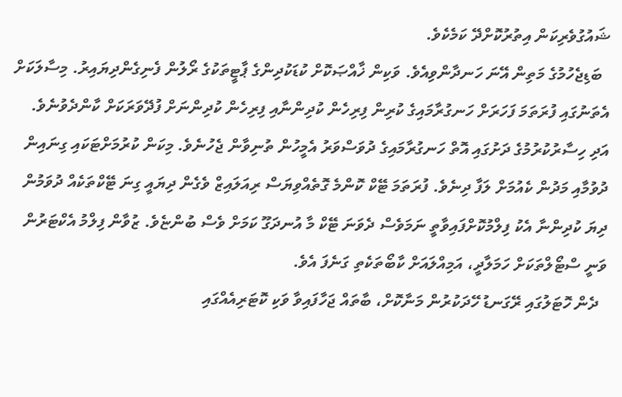ޝައުގުވެރިކަން އިތުރުކޮށްދޭ ކަމެކެވެ.
  ބަޑިޖެހުމުގެ މަތިން އޭނަ ހަނދާންވިއެވެ. ވަކިން ޚާއްޞަކޮށް ކުޑަކުދިންގެ ޕާޓީތަކުގެ ރޯލުން ފެނިގެންދިޔައިރު. މިސާލަކަށް އެތަނުގައި ފުރަތަމަ ފަހަރަށް ހަނގުރާމައިގެ ކުރިން ފިރިހެން ކުދިންނާއި ފިރިހެން ކުދިންނަށް ފުދޭވަރަކަށް ކާންދެވުނެވެ. އަދި ހިސާރުކުރުމުގެ ދަށުގައި އޮތް ހަނގުރާމައިގެ ދުވަސްވަރު އެމީހުން ތުނިވާން ޖެހުނެވެ. މިކަން ކުރުމަށްޓަކައި ގިނައިން ދުވުމާއި މަދުން ކެއުމަށް ލަފާ ދިނެވެ. ފުރަތަމަ ޓޭކް ކޮންމެ ގޮތެއްވިޔަސް ރިއަލައިޒް ވެގެން ދިޔައީ ގިނަ ޓޭކްތަކެއް ދުވަމުން ދިޔަ ކުދިންނާ އެކު ފިލްމުކޮށްފައިވާތީ ނަމަވެސް ދެވަނަ ޓޭކް މާ އުނދަގޫ ކަމަށް ވެސް ބުންޏެވެ. ޒުވާން ފިލްމު އެކްޓަރުން ވަނީ ސްޓޯލްތަކަށް ހަމަލާދީ، އަމިއްލައަށް ކާބޯތަކެތި ގަނެފަ އެވެ.
  ދެން ހޮޓަލުގައި ރޭގަނޑު ހޭދަކުރުން މަނާކޮށް، ބާތައް ޖަހާފައިވާ ވަކި ކޮޓަރިއެއްގައި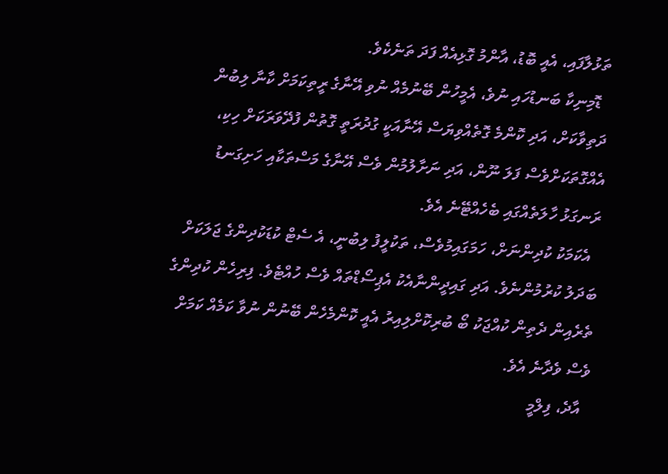ތަޅުލާފައި، އެއީ ބޮޑު، އާންމު ގޮޅިއެއް ފަދަ ތަނެކެވެ.
  ޑޮމިނިކާ ބަނޑުހައި ނުވެ، އެމީހުން ބޭނުމެއް ނުވި އޭނާގެ ރީތިކަމަށް ކާނާ ލިބުން ދަތިވާކަށް، އަދި ކޮންމެ ގޮތެއްވިޔަސް އޭނާއަކީ ގުދުރަތީ ގޮތުން ފުދޭވަރަކަށް ހިކި، އެއްގޮތަކަށްވެސް ފަލަ ނޫން، އަދި ނަށާލުމުން ވެސް އޭނާގެ މަސްތަކާއި ހަށިގަނޑު ރަނގަޅު ހާލަތެއްގައި ބެހެއްޓޭނެ އެވެ.
  އެކަމަކު ކުދިންނަށް، ހަމަގައިމުވެސް، ތަކުލީފު ލިބުނީ، އެ ސެޓް ކުޑަކުދިންގެ ޖަލަކަށް ބަދަލު ކުރުމުންނެވެ. އަދި ގައިދީންނާއެކު އެޕިސޯޑްތައް ވެސް ހުއްޓެވެ. ފިރިހެން ކުދިންގެ ތެރެއިން ދެތިން ކުއްޖަކު ބޯ ބުރިކޮށްލިއިރު އެއީ ކޮންމެހެން ބޭނުން ނުވާ ކަމެއް ކަމަށް ވެސް ވެދާނެ އެވެ.
  އާދެ، ފިލްމީ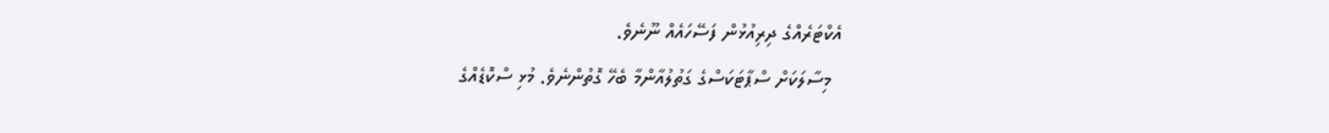އެކްޓަރެއްގެ ދިރިއުޅުން ފަސޭހައެއް ނޫނެވެ.
  މިސާލަކަށް ސްޕާޓަކަސްގެ ގަތުލުއާންމާ ބެހޭ ގޮތުންނެވެ. މުޅި ސްކޮޑެއްގެ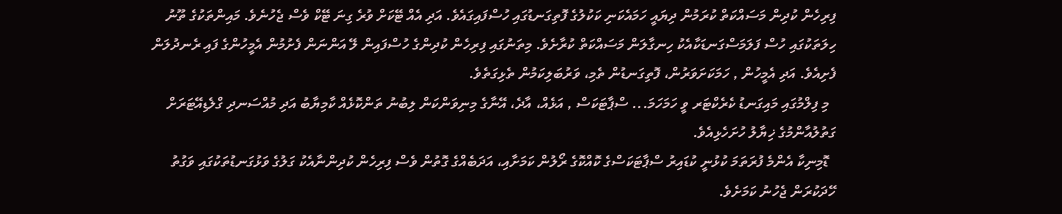ފިރިހެން ކުދިން މަސައްކަތް ކުރަމުން ދިޔައީ ހަމައެކަނި ކަކުލުގެ ފޮތިގަނޑުގައި ހުސްފައިގައެވެ. އަދި އެއް ޓޭކަށް ވުރެ ގިނަ ޓޭކް ވެސް ޖެހުނެވެ. މައިންތަކުގެ ތޫނު ހިލަތަކުގައި ހުސް ފަލަމަސްގަނޑަކާއެކު ހިނގާލަން މަސައްކަތް ކުރާށެވެ. މިތަނުގައި ފިރިހެން ކުދިންގެ ހުސްފައިން ލޭ އަންނަން ފެށުމުން އެމީހުންގެ ފައި ރެނދުލަން ފެށިއެވެ. އަދި އެމީހުން , ހަމަކަށަވަރުން، ފޮތިގަނޑުން ތެމި، ވަރުބަލިކަމުން ތެޅިގަތެވެ.
  މި ފިލްމުގައި މައިގަނޑު ކެރެކްޓަރ ވީ ހަމަހަމަ... ސްޕާޓަކަސް , އަޅެއް، އާދެ، އޭނާގެ މިނިވަންކަން ލިބުނު ތަންކޮޅެއް ކާމިޔާބު އަދި މުއްސަނދި ގްލެޑިއޭޓަރަށް ގަތުލުއާންމުގެ ޚިޔާލު ހުށަހެޅިއެވެ.
  ޑޮމިނިކާ އެންމެ ފުރަތަމަ ކުޅުނީ ކުޑައިރު ސްޕާޓަކަސްގެ ކޮއްކޮގެ ރޯލުން ކަމަށާއި، އަދަބެއްގެ ގޮތުން ވެސް ފިރިހެން ކުދިންނާއެކު ގަލުގެ ވަޅުގަނޑުތަކުގައި ވަގުތު ހޭދަކުރަން ޖެހުނު ކަމަށެވެ.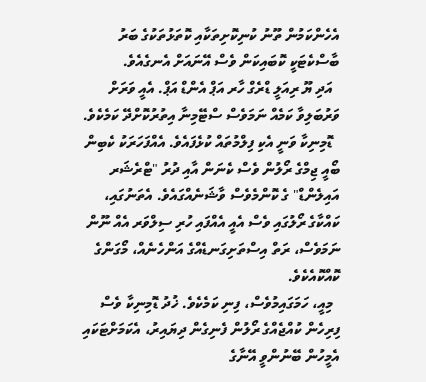އެހެންކަމުން ތޫނު ކުނިކޮށިތަކާއި ކޮތަޅުތަކުގެ ބަރު ބާސްކެޓަކީ ކޮބައިކަން ވެސް އޭނައަށް އެނގެއެވެ.
  އަދި ޔޫ ރިއަލީ ޑްރެގް ހާރ އަޕް އެންޑް އަޕް. އެއީ ވަރަށް ވަރުބަލިވާ ކަމެއް ނަމަވެސް ސްޓޭމިނާ އިތުރުކޮށްދޭ ކަމެކެވެ.
  ޑޮމިނިކާ ވަނީ އެކި ފިލްމުތައް ކުޅެފައެވެ. އެއްފަހަރަކު ކެބިން ބޯއީ ޖިމްގެ ރޯލުން ވެސް ކެނަން އާއި ދުރު "ޓްރެޝަރ އައިލެންޑް" ގެ ކޮންމެވެސް ވާޝަނެއްގައެވެ. އެތަނުގައި، ކައްކާގެ ރޯލުގައި ވެސް އެއީ އެއްފައި ހުރި ސިލްވަރ އެއް ނޫން ނަމަވެސް، ރަތް އިސްތަށިގަނޑެއްގެ އަންހެނެއް، މޯގަންގެ ކޮއްކޮއެކެވެ.
  މިއީ، ހަމަގައިމުވެސް، ފިނި ކަމެކެވެ. ޚުދު ޑޮމިނިކާ ވެސް ފިރިހެން ކުއްޖެއްގެ ރޯލުން ފެނިގެން ދިޔައިރު، އެކަމަށްޓަކައި އެމީހުން ބޭނުންވީ އޭނާގެ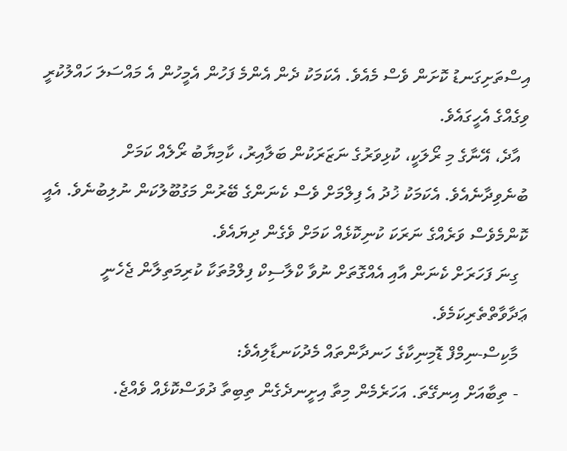އިސްތަށިގަނޑު ކޮށަން ވެސް މެއެވެ. އެކަމަކު ދެން އެންމެ ފަހުން އެމީހުން އެ މައްސަލަ ހައްލުކުރީ ވިގެއްގެ އެހީގައެވެ.
  އާދެ، އޭނާގެ މި ރޯލަކީ، ކުޅިވަރުގެ ނަޒަރަކުން ބަލާއިރު، ކާމިޔާބު ރޯލެއް ކަމަށް ބުނެވިދާނެއެވެ. އެކަމަކު ޚުދު އެ ފިލްމަށް ވެސް ކެނަންގެ ބޭރުން މަގުބޫލުކަން ނުލިބުނެވެ. އެއީ ކޮންމެވެސް ވަރެއްގެ ނަރަކަ ކުނިކޮޅެއް ކަމަށް ވެގެން ދިޔައެވެ.
  ގިނަ ފަހަރަށް ކެނަން އާއި އެއްގޮތަށް ނުވާ ކްލާސިކް ފިލްމުތަކާ ކުރިމަތިލާން ޖެހެނީ ޢަދާވާތްތެރިކަމެވެ.
  މާކިސް-ނިމްފް ޑޮމިނިކާގެ ހަނދާންތައް މެދުކަނޑާލިއެވެ:
  - ތިބާއަށް އިނގޭތަ. އަހަރެމެން މިތާ އިށީނދެގެން ތިބިތާ ދުވަސްކޮޅެއް ވެއްޖެ.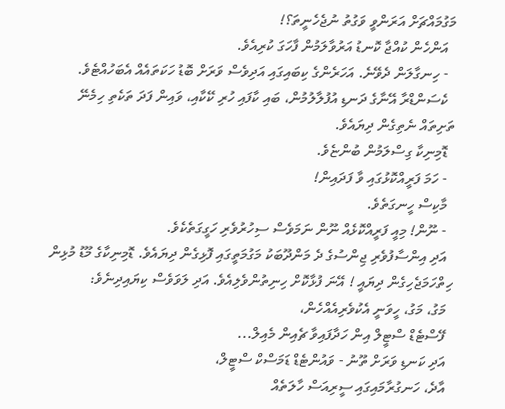މަގުމައްޗަށް އަރަންވީ ވަގުތު ނުޖެހެނީތަ؟!
  އަންހެން ކުއްޖާ ކޮނޑު އަރުވާލަމުން ފާހަގަ ކުރިއެވެ.
  - ހިނގާލަން ދެވޭނެ. އަހަރެންގެ ކިބައިގައި އަދިވެސް ވަރަށް ބޮޑު ހަކަތައެއް އެބަހުއްޓެވެ.
  ކެސަންޑްރާ އޭނާގެ ދަނޑި އުފުލާލުމުން، ބައި ކާފައި ހުރި ކޭކާއި، ވައިން ފަދަ ތަކެތި ހިމެނޭ ތަށިތައް ނެތިގެން ދިޔައެވެ.
  ޑޮމިނިކާ ގިސްލަމުން ބުންޏެވެ.
  - ހަމަ ފަރީއްކޮޅުގައި ވާ ފަދައިން!
  މާކިސް ހީނގަތެވެ.
  - ނޫން! މިއީ ފަރީއްކޮޅެއް ނޫން ނަމަވެސް ސިހުރުވެރި ހަގީގަތެކެވެ.
  އަދި އިންސާފުވެރި ޖިންސުގެ ދެ މަންދޫބަކު މަގުމަތީގައި ފޮޅިގެން ދިޔައެވެ. ޑޮމިނިކާގެ މޫޑު މުޅިން ހިތްހަމަޖެހިގެން ދިޔައީ ! އޭނަ ފުޅާކޮށް ހިނިތުންވެލިއެވެ. އަދި ލަވަވެސް ކިޔައިދިނެވެ:
  މަގު، މަގު، ހީވަނީ އެކުވެރިއެއްހެން،
  ފޭސްޓެޑް ސްޓީލް އިން ހަދާފައިވާ ޗެއިން މެއިލް...
  އަދި ކަނޑި ވަރަށް ތޫނު - ވައުންޓެޑް ޑަމަސްކް ސްޓީލް،
  އާދެ، ހަނގުރާމައިގައި ސީރިއަސް ހާލަތެއް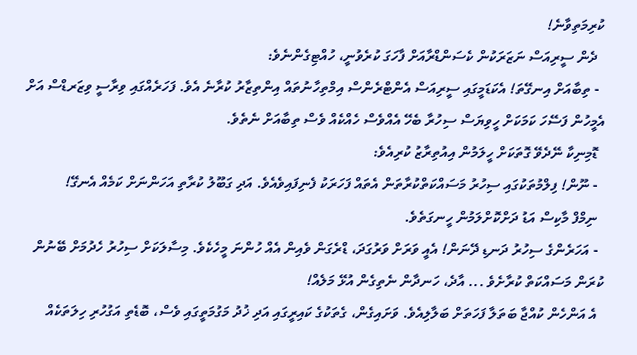ކުރިމަތިވާނެ!
  ދެން ސީރިއަސް ނަޒަރަކުން ކެސަންޑްރާއަށް ފާހަގަ ކުރެވުނީ، ހުއްޓިގެންނެވެ:
  - ތިބާއަށް އިނގޭތަ! އެކަޑަމީގައި ސީރިއަސް އެންޓްރެންސް އިމްތިހާނުތައް އިންތިޒާރު ކުރާނެ އެވެ. ފަހަރެއްގައި ވިރާސީ ވިޒަރޑްސް އަށް އެމީހުން ފަސޭހަ ކަމަކަށް ހީވިޔަސް ސިހުރާ ބެހޭ އެއްވެސް ހެއްކެއް ވެސް ތިބާއަށް ނެތެވެ.
  ޑޮމިނިކާ ނޭދެވޭ ގޮތަކަށް ހީލަމުން އިއުތިރާޒު ކުރިއެވެ:
  - ނޫން! ފިލްމުތަކުގައި ސިހުރު މަސައްކަތްކުރާތަން އެތައް ފަހަރަކު ފެނިފައިވެއެވެ. އަދި ގަބޫލު ކުރާތި އަހަންނަށް ކަމެއް އެނގޭ!
  ނިމްފް މާކިސް އަޑު ދަށްކޮށްލަމުން ހީނގަތެވެ.
  - އަހަރެންގެ ސިހުރު ދަނޑި ދޭނަން! އެއީ ވަރަށް ވަރުގަދަ، ޑްރެގަން ވެއިން އެއް ހުންނަ މީހެކެވެ. މިސާލަކަށް ސިހުރު ހެދުމަށް ބޭނުން ކުރަން މަސައްކަތް ކުރާށެވެ ... އާދެ، ހަނދާން ނެތިގެން އުޅޭ މަލެއް!
  އެ އަންހެން ކުއްޖާ ބަތަލާ ފަހަތަށް ބަލާލިއެވެ. ވަށައިގެން، ގެތަކުގެ ކައިރީގައި އަދި ޚުދު މަގުމަތީގައި ވެސް، ބޮޑެތި އަގުހުރި ހިލަތަކެއް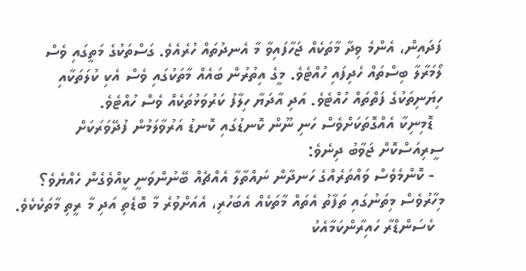ފަދައިން، އެންމެ ވިދާ މާތަކެއް ޖަހާފައިވާ މާ އެނދުތައް ހުރެއެވެ. ގަސްތަކުގެ މަތީގައި ވެސް ލޯމަރާލާ ބިސްތައް ހެދިފައި ހުއްޓެވެ. މީގެ އިތުރުން ބައެއް މާތަކުގައި ވެސް އެކި ކުލަތަކާއި ހިޔަނިތަކުގެ ފަތްތައް ހުއްޓެވެ. އަދި އާދަޔާ ހިލާފު ކަރުވަޅުތަކެއް ވެސް ހުއްޓެވެ.
  ޑޮމިނިކާ އެއްގޮތަކަށްވެސް ހަނި ނޫން ކޮނޑުގައި ކޮނޑު އަރުވާލަމުން ފުދޭވަރަކަށް ސީރިއަސްކޮށް ޖަވާބު ދިނެވެ:
  - ކޮންމެވެސް ވައްތަރެއްގެ ހަނދާން ނައްތާލާ އެއްޗެއް ބޭނުންވަނީ ކީއްވެގެން ހެއްޔެވެ؟ މިހާރުވެސް މިތަނުގައި ތަފާތު އެތައް މާތަކެއް އެބަހުރި، އެއަށްވުރެ މާ ބޮޑެތި އަދި މާ ރީތި މާތަކެކެވެ.
  ކެސަންޑްރާ ހައިރާންކަމާއެކު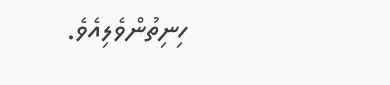ހިނިތުންވެލިއެވެ.